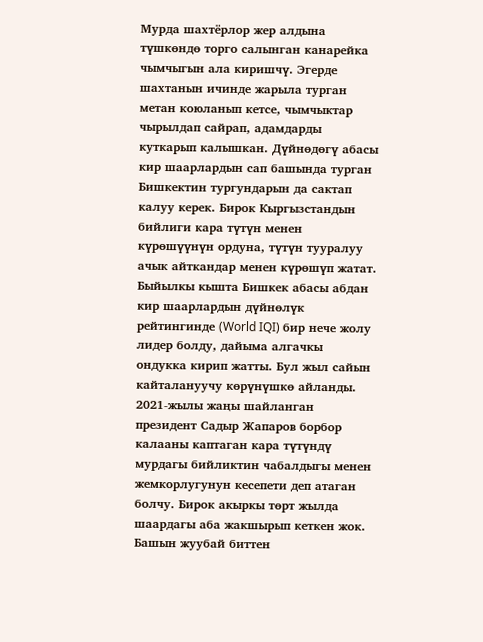Мурда шахтёрлор жер алдына түшкөндө торго салынган канарейка чымчыгын ала киришчү. Эгерде шахтанын ичинде жарыла турган метан коюланып кетсе, чымчыктар чырылдап сайрап, адамдарды куткарып калышкан. Дүйнөдөгү абасы кир шаарлардын сап башында турган Бишкектин тургундарын да сактап калуу керек. Бирок Кыргызстандын бийлиги кара түтүн менен күрөшүүнүн ордуна, түтүн тууралуу ачык айткандар менен күрөшүп жатат.
Быйылкы кышта Бишкек абасы абдан кир шаарлардын дүйнөлүк рейтингинде (World IQI) бир нече жолу лидер болду, дайыма алгачкы ондукка кирип жатты. Бул жыл сайын кайталануучу көрүнүшкө айланды.
2021-жылы жаңы шайланган президент Садыр Жапаров борбор калааны каптаган кара түтүндү мурдагы бийликтин чабалдыгы менен жемкорлугунун кесепети деп атаган болчу. Бирок акыркы төрт жылда шаардагы аба жакшырып кеткен жок.
Башын жуубай биттен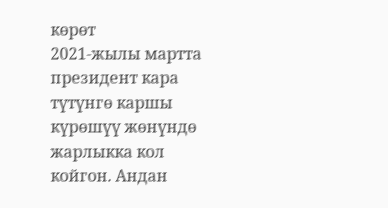көрөт
2021-жылы мартта президент кара түтүнгө каршы күрөшүү жөнүндө жарлыкка кол койгон. Андан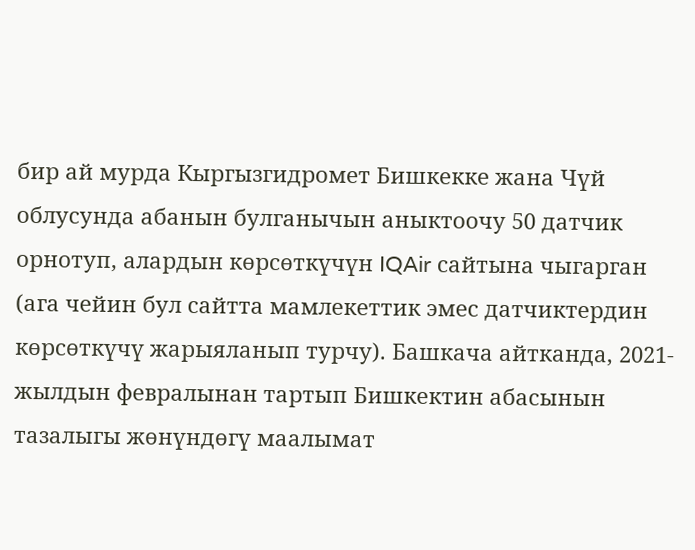бир ай мурда Кыргызгидромет Бишкекке жана Чүй облусунда абанын булганычын аныктоочу 50 датчик орнотуп, алардын көрсөткүчүн IQAir сайтына чыгарган (ага чейин бул сайтта мамлекеттик эмес датчиктердин көрсөткүчү жарыяланып турчу). Башкача айтканда, 2021-жылдын февралынан тартып Бишкектин абасынын тазалыгы жөнүндөгү маалымат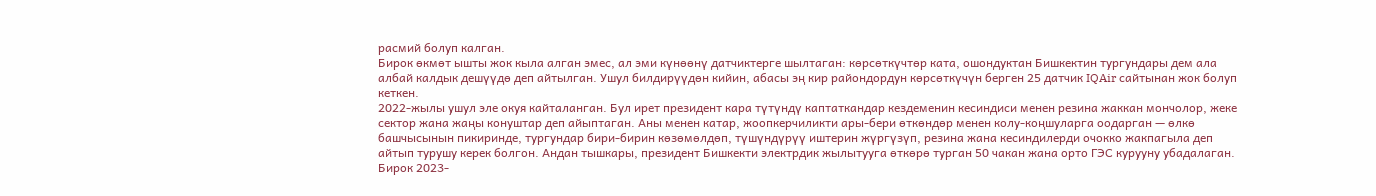расмий болуп калган.
Бирок өкмөт ышты жок кыла алган эмес, ал эми күнөөнү датчиктерге шылтаган: көрсөткүчтөр ката, ошондуктан Бишкектин тургундары дем ала албай калдык дешүүдө деп айтылган. Ушул билдирүүдөн кийин, абасы эң кир райондордун көрсөткүчүн берген 25 датчик IQAir сайтынан жок болуп кеткен.
2022-жылы ушул эле окуя кайталанган. Бул ирет президент кара түтүндү каптаткандар кездеменин кесиндиси менен резина жаккан мончолор, жеке сектор жана жаңы конуштар деп айыптаган. Аны менен катар, жоопкерчиликти ары-бери өткөндөр менен колу-коңшуларга оодарган — өлкө башчысынын пикиринде, тургундар бири-бирин көзөмөлдөп, түшүндүрүү иштерин жүргүзүп, резина жана кесиндилерди очокко жакпагыла деп айтып турушу керек болгон. Андан тышкары, президент Бишкекти электрдик жылытууга өткөрө турган 50 чакан жана орто ГЭС курууну убадалаган.
Бирок 2023-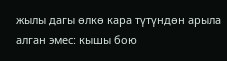жылы дагы өлкө кара түтүндөн арыла алган эмес: кышы бою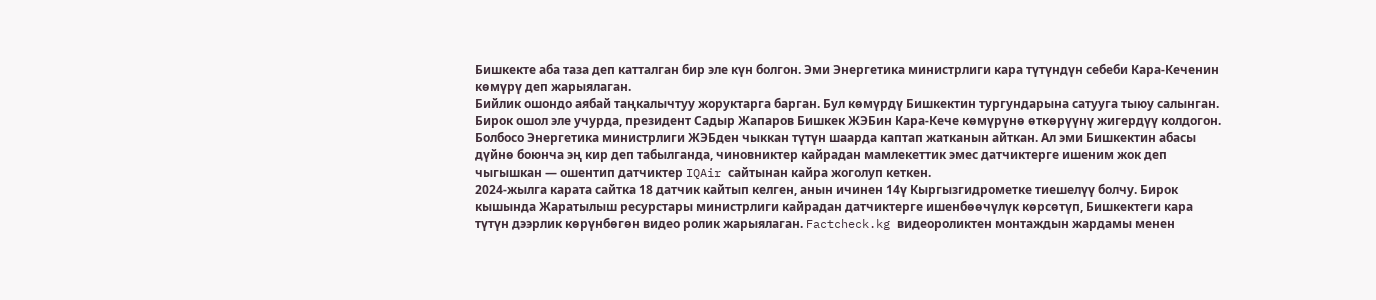Бишкекте аба таза деп катталган бир эле күн болгон. Эми Энергетика министрлиги кара түтүндүн себеби Кара-Кеченин көмүрү деп жарыялаган.
Бийлик ошондо аябай таңкалычтуу жоруктарга барган. Бул көмүрдү Бишкектин тургундарына сатууга тыюу салынган. Бирок ошол эле учурда, президент Садыр Жапаров Бишкек ЖЭБин Кара-Кече көмүрүнө өткөрүүнү жигердүү колдогон. Болбосо Энергетика министрлиги ЖЭБден чыккан түтүн шаарда каптап жатканын айткан. Ал эми Бишкектин абасы дүйнө боюнча эң кир деп табылганда, чиновниктер кайрадан мамлекеттик эмес датчиктерге ишеним жок деп чыгышкан — ошентип датчиктер IQAir сайтынан кайра жоголуп кеткен.
2024-жылга карата сайтка 18 датчик кайтып келген, анын ичинен 14ү Кыргызгидрометке тиешелүү болчу. Бирок кышында Жаратылыш ресурстары министрлиги кайрадан датчиктерге ишенбөөчүлүк көрсөтүп, Бишкектеги кара түтүн дээрлик көрүнбөгөн видео ролик жарыялаган. Factcheck.kg видеороликтен монтаждын жардамы менен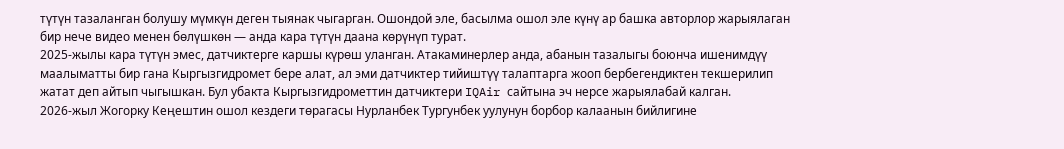түтүн тазаланган болушу мүмкүн деген тыянак чыгарган. Ошондой эле, басылма ошол эле күнү ар башка авторлор жарыялаган бир нече видео менен бөлүшкөн — анда кара түтүн даана көрүнүп турат.
2025-жылы кара түтүн эмес, датчиктерге каршы күрөш уланган. Атакаминерлер анда, абанын тазалыгы боюнча ишенимдүү маалыматты бир гана Кыргызгидромет бере алат, ал эми датчиктер тийиштүү талаптарга жооп бербегендиктен текшерилип жатат деп айтып чыгышкан. Бул убакта Кыргызгидрометтин датчиктери IQAir сайтына эч нерсе жарыялабай калган.
2026-жыл Жогорку Кеңештин ошол кездеги төрагасы Нурланбек Тургунбек уулунун борбор калаанын бийлигине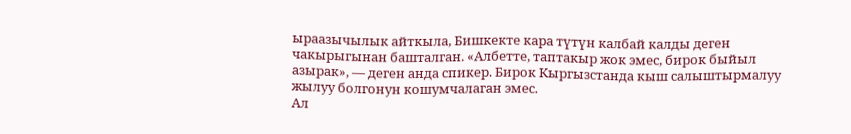ыраазычылык айткыла, Бишкекте кара түтүн калбай калды деген чакырыгынан башталган. «Албетте, таптакыр жок эмес, бирок быйыл азырак», — деген анда спикер. Бирок Кыргызстанда кыш салыштырмалуу жылуу болгонун кошумчалаган эмес.
Ал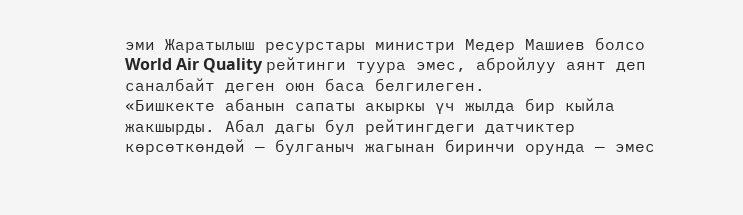эми Жаратылыш ресурстары министри Медер Машиев болсо World Air Quality рейтинги туура эмес, абройлуу аянт деп саналбайт деген оюн баса белгилеген.
«Бишкекте абанын сапаты акыркы үч жылда бир кыйла жакшырды. Абал дагы бул рейтингдеги датчиктер көрсөткөндөй — булганыч жагынан биринчи орунда — эмес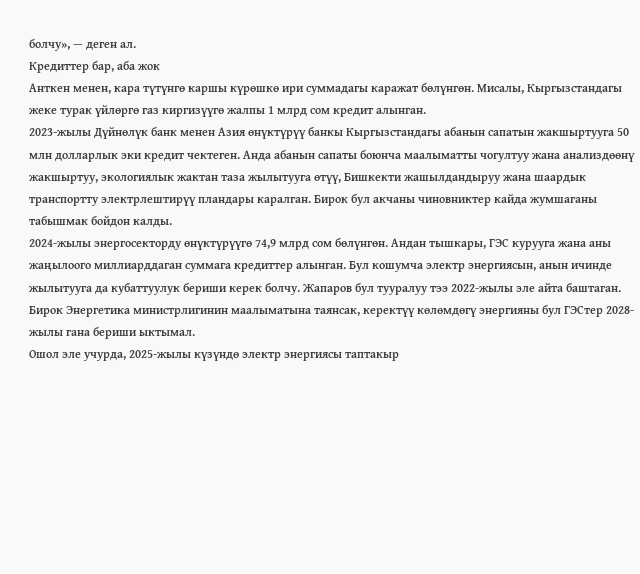болчу», — деген ал.
Кредиттер бар, аба жок
Анткен менен, кара түтүнгө каршы күрөшкө ири суммадагы каражат бөлүнгөн. Мисалы, Кыргызстандагы жеке турак үйлөргө газ киргизүүгө жалпы 1 млрд сом кредит алынган.
2023-жылы Дүйнөлүк банк менен Азия өнүктүрүү банкы Кыргызстандагы абанын сапатын жакшыртууга 50 млн долларлык эки кредит чектеген. Анда абанын сапаты боюнча маалыматты чогултуу жана анализдөөнү жакшыртуу, экологиялык жактан таза жылытууга өтүү, Бишкекти жашылдандыруу жана шаардык транспортту электрлештирүү пландары каралган. Бирок бул акчаны чиновниктер кайда жумшаганы табышмак бойдон калды.
2024-жылы энергосекторду өнүктүрүүгө 74,9 млрд сом бөлүнгөн. Андан тышкары, ГЭС курууга жана аны жаңылоого миллиарддаган суммага кредиттер алынган. Бул кошумча электр энергиясын, анын ичинде жылытууга да кубаттуулук бериши керек болчу. Жапаров бул тууралуу тээ 2022-жылы эле айта баштаган. Бирок Энергетика министрлигинин маалыматына таянсак, керектүү көлөмдөгү энергияны бул ГЭСтер 2028-жылы гана бериши ыктымал.
Ошол эле учурда, 2025-жылы күзүндө электр энергиясы таптакыр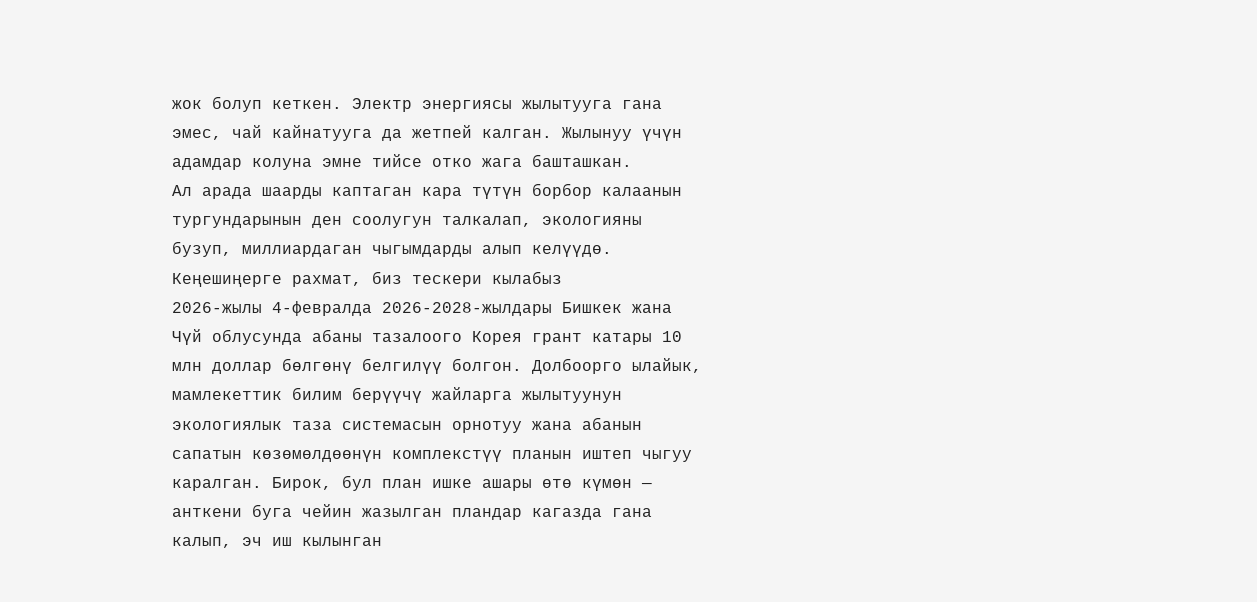жок болуп кеткен. Электр энергиясы жылытууга гана эмес, чай кайнатууга да жетпей калган. Жылынуу үчүн адамдар колуна эмне тийсе отко жага башташкан.
Ал арада шаарды каптаган кара түтүн борбор калаанын тургундарынын ден соолугун талкалап, экологияны бузуп, миллиардаган чыгымдарды алып келүүдө.
Кеңешиңерге рахмат, биз тескери кылабыз
2026-жылы 4-февралда 2026-2028-жылдары Бишкек жана Чүй облусунда абаны тазалоого Корея грант катары 10 млн доллар бөлгөнү белгилүү болгон. Долбоорго ылайык, мамлекеттик билим берүүчү жайларга жылытуунун экологиялык таза системасын орнотуу жана абанын сапатын көзөмөлдөөнүн комплекстүү планын иштеп чыгуу каралган. Бирок, бул план ишке ашары өтө күмөн — анткени буга чейин жазылган пландар кагазда гана калып, эч иш кылынган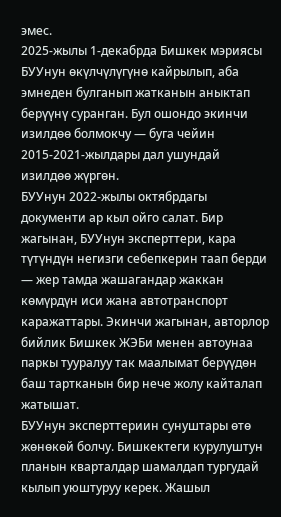эмес.
2025-жылы 1-декабрда Бишкек мэриясы БУУнун өкүлчүлүгүнө кайрылып, аба эмнеден булганып жатканын аныктап берүүнү суранган. Бул ошондо экинчи изилдөө болмокчу — буга чейин 2015-2021-жылдары дал ушундай изилдөө жүргөн.
БУУнун 2022-жылы октябрдагы документи ар кыл ойго салат. Бир жагынан, БУУнун эксперттери, кара түтүндүн негизги себепкерин таап берди — жер тамда жашагандар жаккан көмүрдүн иси жана автотранспорт каражаттары. Экинчи жагынан, авторлор бийлик Бишкек ЖЭБи менен автоунаа паркы тууралуу так маалымат берүүдөн баш тартканын бир нече жолу кайталап жатышат.
БУУнун эксперттериин сунуштары өтө жөнөкөй болчу. Бишкектеги курулуштун планын кварталдар шамалдап тургудай кылып уюштуруу керек. Жашыл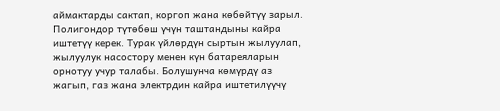аймактарды сактап, коргоп жана көбөйтүү зарыл. Полигондор түтөбөш үчүн таштандыны кайра иштетүү керек. Турак үйлөрдүн сыртын жылуулап, жылуулук насостору менен күн батареяларын орнотуу учур талабы. Болушунча көмүрдү аз жагып, газ жана электрдин кайра иштетилүүчү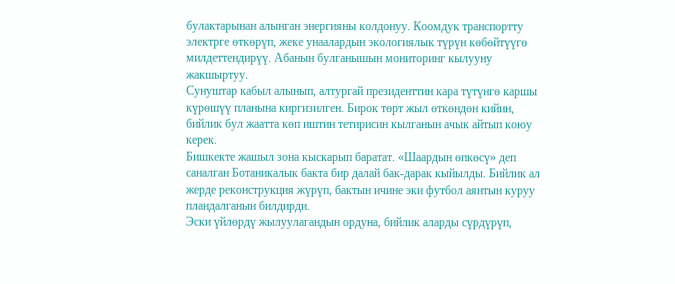булактарынан алынган энергияны колдонуу. Коомдук транспортту электрге өткөрүп, жеке унаалардын экологиялык түрүн көбөйтүүгө милдеттендирүү. Абанын булганышын мониторинг кылууну жакшыртуу.
Сунуштар кабыл алынып, алтургай президенттин кара түтүнгө каршы күрөшүү планына киргизилген. Бирок төрт жыл өткөндөн кийин, бийлик бул жаатта көп иштин тетирисин кылганын ачык айтып коюу керек.
Бишкекте жашыл зона кыскарып баратат. «Шаардын өпкөсү» деп саналган Ботаникалык бакта бир далай бак-дарак кыйылды. Бийлик ал жерде реконструкция жүрүп, бактын ичине эки футбол аянтын куруу пландалганын билдирди.
Эски үйлөрдү жылуулагандын ордуна, бийлик аларды сүрдүрүп,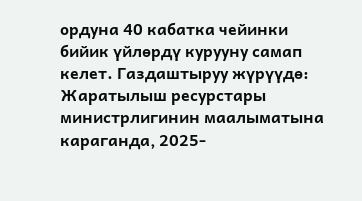ордуна 40 кабатка чейинки бийик үйлөрдү курууну самап келет. Газдаштыруу жүрүүдө: Жаратылыш ресурстары министрлигинин маалыматына караганда, 2025-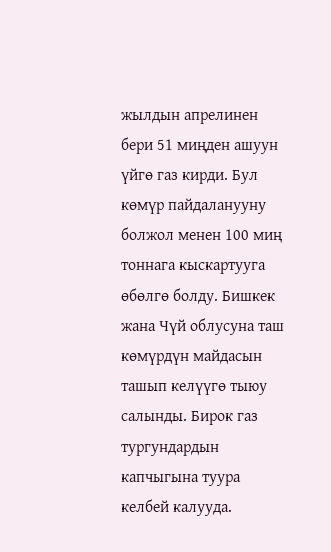жылдын апрелинен бери 51 миңден ашуун үйгө газ кирди. Бул көмүр пайдаланууну болжол менен 100 миң тоннага кыскартууга өбөлгө болду. Бишкек жана Чүй облусуна таш көмүрдүн майдасын ташып келүүгө тыюу салынды. Бирок газ тургундардын капчыгына туура келбей калууда.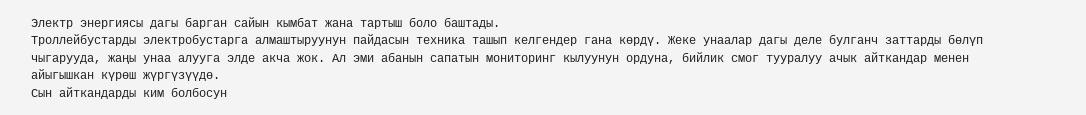Электр энергиясы дагы барган сайын кымбат жана тартыш боло баштады.
Троллейбустарды электробустарга алмаштыруунун пайдасын техника ташып келгендер гана көрдү. Жеке унаалар дагы деле булганч заттарды бөлүп чыгарууда, жаңы унаа алууга элде акча жок. Ал эми абанын сапатын мониторинг кылуунун ордуна, бийлик смог тууралуу ачык айткандар менен айыгышкан күрөш жүргүзүүдө.
Сын айткандарды ким болбосун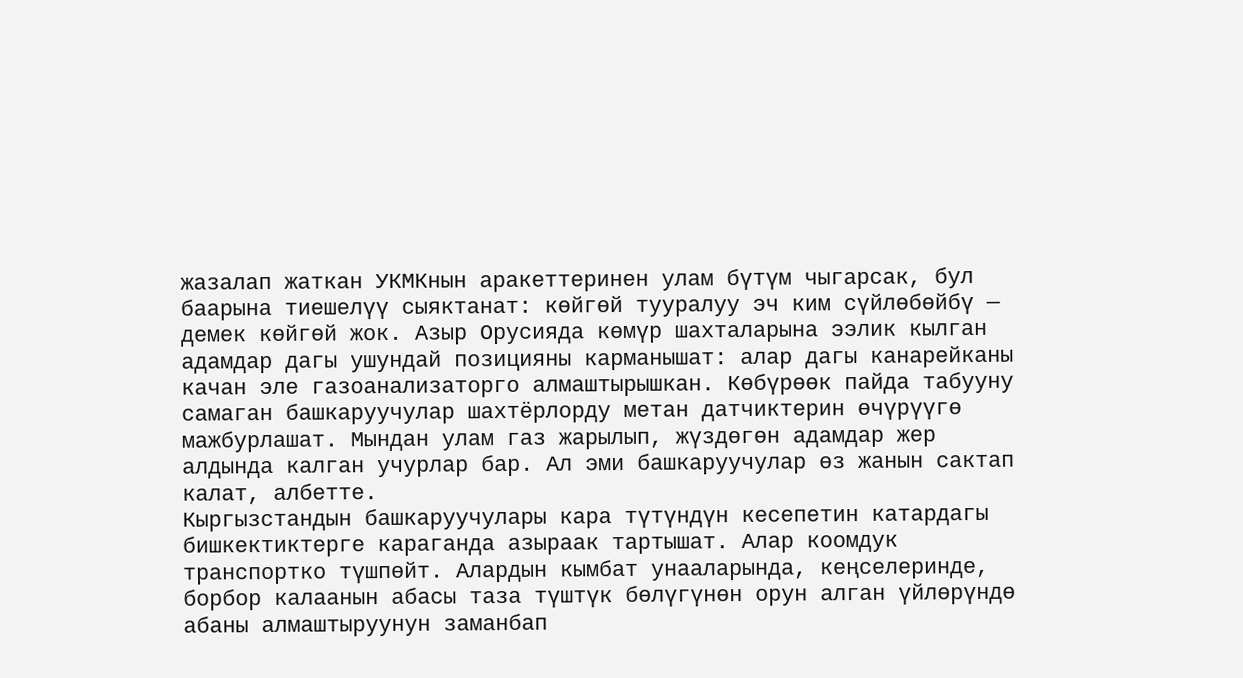жазалап жаткан УКМКнын аракеттеринен улам бүтүм чыгарсак, бул баарына тиешелүү сыяктанат: көйгөй тууралуу эч ким сүйлөбөйбү — демек көйгөй жок. Азыр Орусияда көмүр шахталарына ээлик кылган адамдар дагы ушундай позицияны карманышат: алар дагы канарейканы качан эле газоанализаторго алмаштырышкан. Көбүрөөк пайда табууну самаган башкаруучулар шахтёрлорду метан датчиктерин өчүрүүгө мажбурлашат. Мындан улам газ жарылып, жүздөгөн адамдар жер алдында калган учурлар бар. Ал эми башкаруучулар өз жанын сактап калат, албетте.
Кыргызстандын башкаруучулары кара түтүндүн кесепетин катардагы бишкектиктерге караганда азыраак тартышат. Алар коомдук транспортко түшпөйт. Алардын кымбат унааларында, кеңселеринде, борбор калаанын абасы таза түштүк бөлүгүнөн орун алган үйлөрүндө абаны алмаштыруунун заманбап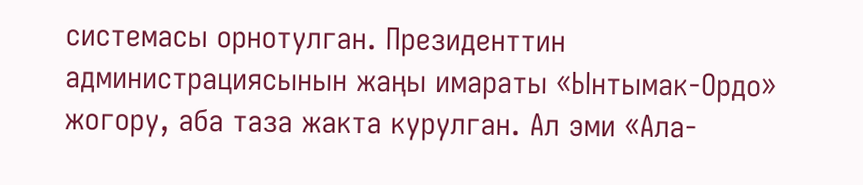системасы орнотулган. Президенттин администрациясынын жаңы имараты «Ынтымак-Ордо» жогору, аба таза жакта курулган. Ал эми «Ала-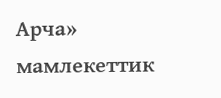Арча» мамлекеттик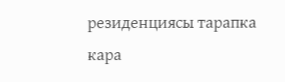резиденциясы тарапка кара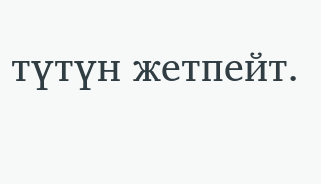түтүн жетпейт.